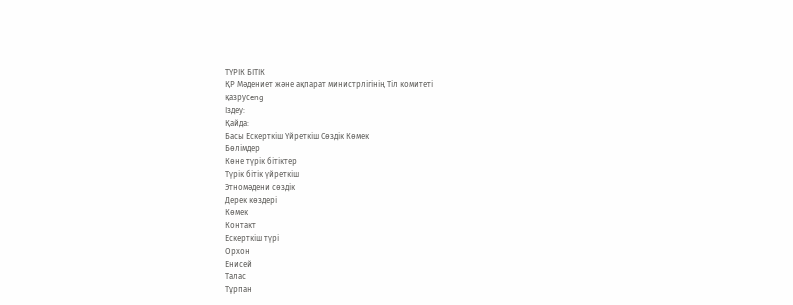TҮРІК БІТІК
ҚР Мәдениет және ақпарат министрлігінің Тіл комитеті
қазрусeng
Iздеу:
Қайда:
Басы Ескерткіш Үйреткіш Сөздік Көмек
Бөлімдер
Көне түрік бітіктер
Түрік бітік үйреткіш
Этномәдени сөздік
Дерек көздері
Көмек
Контакт
Ескерткіш түрі
Орхон
Енисей
Талас
Тұрпан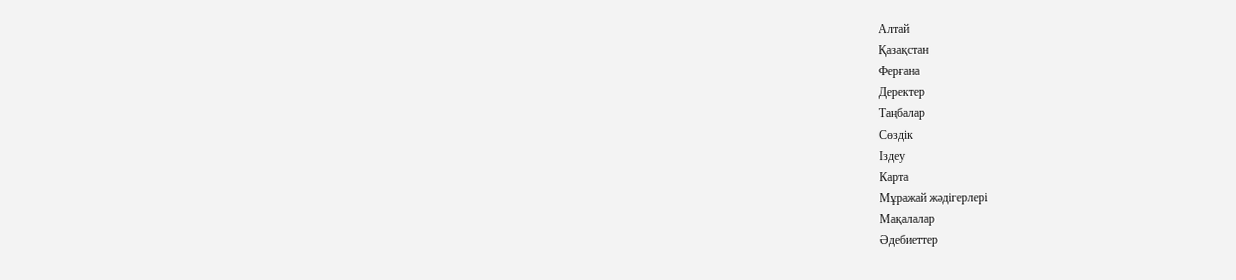Алтай
Қазақстан
Ферғана
Деректер
Таңбалар
Сөздік
Іздеу
Карта
Мұражай жәдігерлері
Мақалалар
Әдебиеттер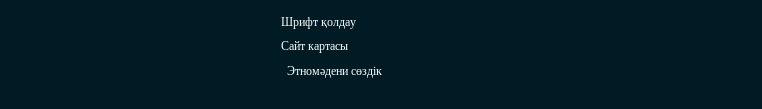Шрифт қолдау
Сайт картасы
  Этномәдени сөздік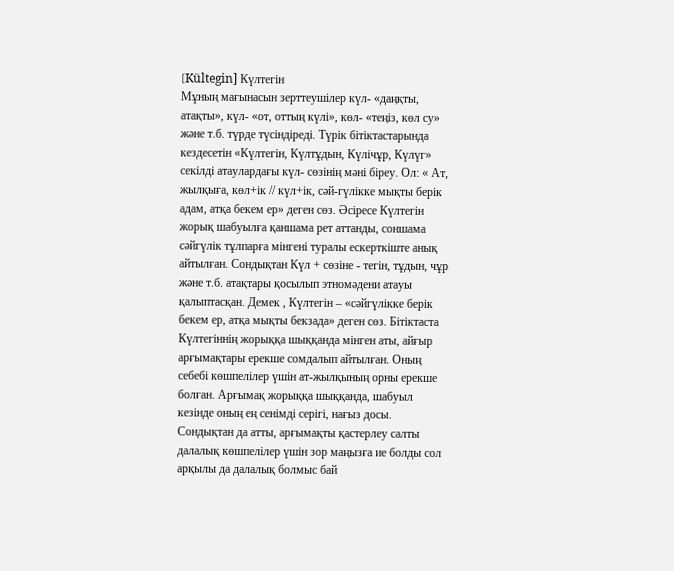[Kültegin] Күлтегiн
Мұның мағынасын зерттеушiлер күл- «даңқты, атақты», күл- «от, оттың күлi», көл- «теңiз, көл су» және т.б. түрде түсiндiредi. Түрiк бiтiктастарында кездесетін «Күлтегiн, Күлтұдын, Күлiчұр, Күлүг» секiлдi атаулардағы күл- сөзiнiң мәнi бiреу. Ол: « Ат, жылқыға, көл+iк // күл+iк, сәй-гүлiкке мықты берiк адам, атқа бекем ер» деген сөз. Әсіресе Күлтегiн жорық шабуылға қаншама рет аттанды, соншама сәйгүлiк тұлпарға мiнгенi туралы ескерткiште анық айтылған. Сондықтан Күл + сөзiне - тегiн, тұдын, чұр және т.б. атақтары қосылып этномәдени атауы қалыптасқан. Демек , Күлтегiн – «сәйгүлiкке берiк бекем ер, атқа мықты бекзада» деген сөз. Бітіктаста Күлтегiннiң жорыққа шыққанда мiнген аты, айғыр арғымақтары ерекше сомдалып айтылған. Оның себебi көшпелiлер үшiн ат-жылқының орны ерекше болған. Арғымақ жорыққа шыққанда, шабуыл кезiнде оның ең сенiмдi серігі, нағыз досы. Сондықтан да атты, арғымақты қастерлеу салты далалық көшпелілер үшін зор маңызға ие болды сол арқылы да далалық болмыс бай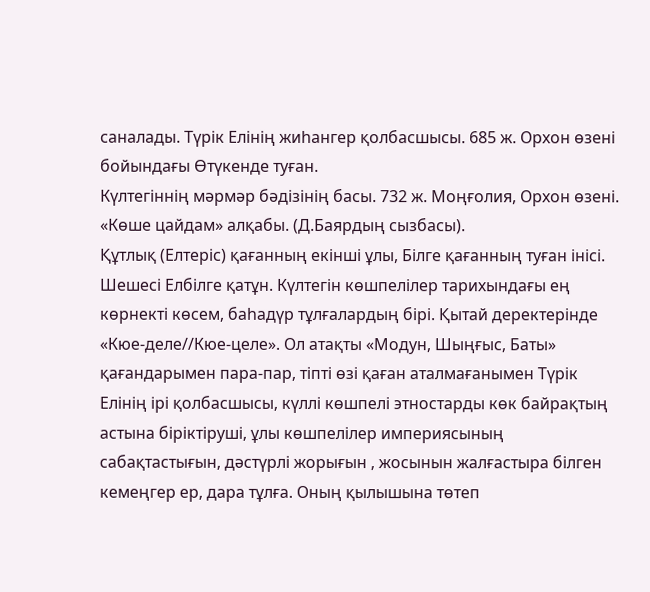саналады. Түрiк Елінің жиһангер қолбасшысы. 685 ж. Орхон өзенi бойындағы Өтүкенде туған.
Күлтегіннің мәрмәр бәдізінің басы. 732 ж. Моңғолия, Орхон өзені. «Көше цайдам» алқабы. (Д.Баярдың сызбасы).
Құтлық (Елтерiс) қағанның екiншi ұлы, Бiлге қағанның туған iнiсi. Шешесi Елбiлге қатұн. Күлтегiн көшпелiлер тарихындағы ең көрнекті көсем, баһадүр тұлғалардың бiрi. Қытай деректерінде «Кюе-деле//Кюе-целе». Ол атақты «Модун, Шыңғыс, Баты» қағандарымен пара-пар, тiптi өзi қаған аталмағанымен Түрiк Елінің ірі қолбасшысы, күллi көшпелi этностарды көк байрақтың астына бiрiктiрушi, ұлы көшпелілер империясының сабақтастығын, дәстүрлі жорығын , жосынын жалғастыра бiлген кемеңгер ер, дара тұлға. Оның қылышына төтеп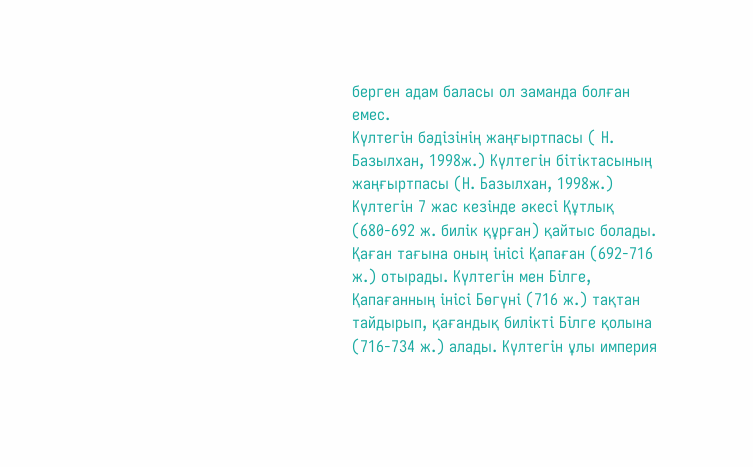берген адам баласы ол заманда болған емес.
Күлтегін бәдізінің жаңғыртпасы ( Н. Базылхан, 1998ж.) Күлтегін бітіктасының жаңғыртпасы (Н. Базылхан, 1998ж.)
Күлтегiн 7 жас кезiнде әкесi Құтлық (680-692 ж. билік құрған) қайтыс болады. Қаған тағына оның iнiсi Қапаған (692-716 ж.) отырады. Күлтегiн мен Бiлге, Қапағанның iнiсi Бөгүнi (716 ж.) тақтан тайдырып, қағандық билiктi Бiлге қолына (716-734 ж.) алады. Күлтегiн ұлы империя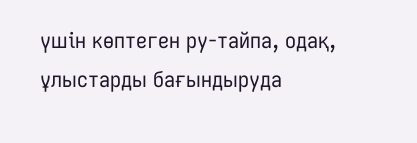үшiн көптеген ру-тайпа, одақ, ұлыстарды бағындыруда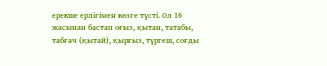ерекше ерлiгiмен көзге түсті. Ол 16 жасынан бастап оғыз, қытан, татабы, табғач (қытай), қырғыз, түргеш, соғды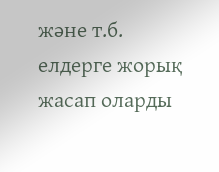және т.б. елдерге жорық жасап оларды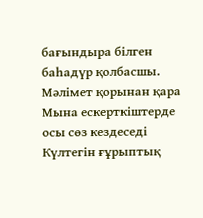бағындыра бiлген баһадүр қолбасшы.
Мәлімет қорынан қара
Мына ескерткіштерде осы сөз кездеседі
Күлтегiн ғұрыптық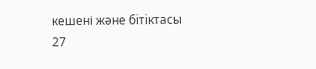кешені және бiтiктасы
27